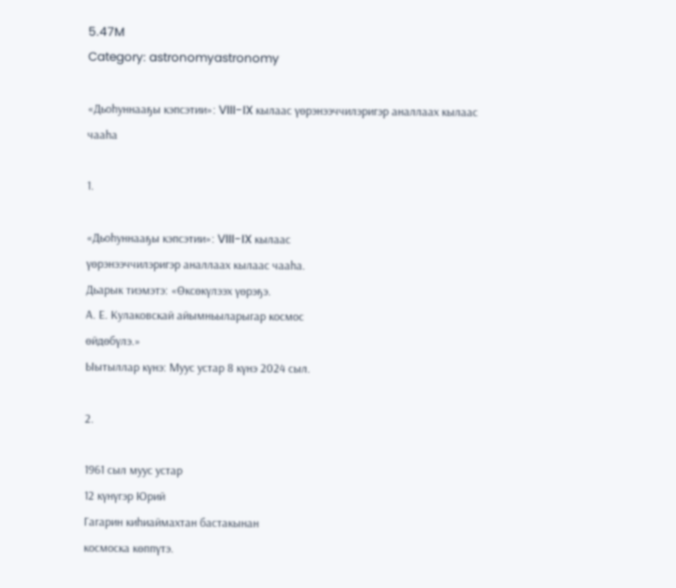5.47M
Category: astronomyastronomy

«Дьоһуннааҕы кэпсэтии»: VIII-IX кылаас үөрэнээччилэригэр аналлаах кылаас чааһа

1.

«Дьоһуннааҕы кэпсэтии»: VIII-IX кылаас
үөрэнээччилэригэр аналлаах кылаас чааһа.
Дьарык тиэмэтэ: «Өксөкүлээх үөрэҕэ.
А. Е. Кулаковскай айымньыларыгар космос
өйдөбүлэ.»
Ыытыллар күнэ: Муус устар 8 күнэ 2024 сыл.

2.

1961 сыл муус устар
12 күнүгэр Юрий
Гагарин киһиаймахтан бастакынан
космоска көппүтэ.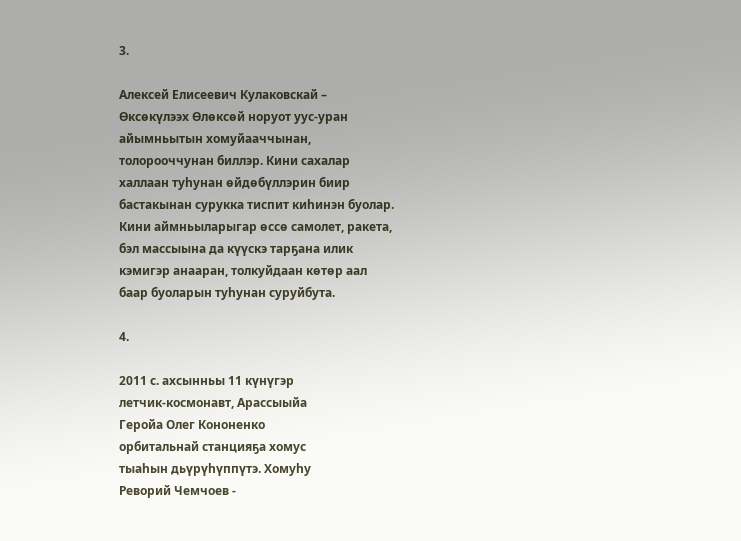3.

Алексей Елисеевич Кулаковскай –
Өксөкүлээх Өлөксөй норуот уус-уран
айымньытын хомуйааччынан,
толорооччунан биллэр. Кини сахалар
халлаан туһунан өйдөбүллэрин биир
бастакынан сурукка тиспит киһинэн буолар.
Кини аймньыларыгар өссө самолет, ракета,
бэл массыына да күүскэ тарҕана илик
кэмигэр анааран, толкуйдаан көтөр аал
баар буоларын туһунан суруйбута.

4.

2011 с. ахсынньы 11 күнүгэр
летчик-космонавт, Арассыыйа
Геройа Олег Кононенко
орбитальнай станцияҕа хомус
тыаһын дьүрүһүппүтэ. Хомуһу
Реворий Чемчоев -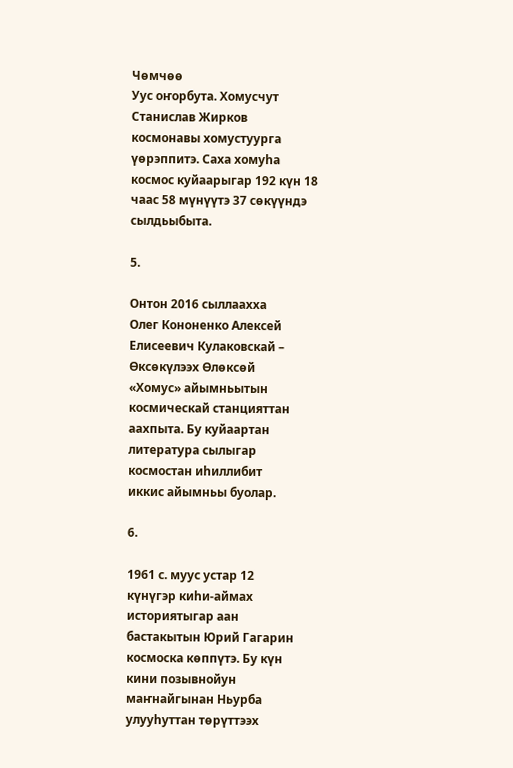Чөмчөө
Уус оҥорбута. Хомусчут
Станислав Жирков
космонавы хомустуурга
үөрэппитэ. Саха хомуһа
космос куйаарыгар 192 күн 18
чаас 58 мүнүүтэ 37 сөкүүндэ
сылдьыбыта.

5.

Онтон 2016 сыллаахха
Олег Кононенко Алексей
Елисеевич Кулаковскай –
Өксөкүлээх Өлөксөй
«Хомус» айымньытын
космическай станцияттан
аахпыта. Бу куйаартан
литература сылыгар
космостан иһиллибит
иккис айымньы буолар.

6.

1961 с. муус устар 12
күнүгэр киһи-аймах
историятыгар аан
бастакытын Юрий Гагарин
космоска көппүтэ. Бу күн
кини позывнойун
маҥнайгынан Ньурба
улууһуттан төрүттээх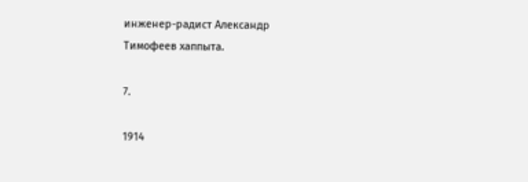инженер-радист Александр
Тимофеев хаппыта.

7.

1914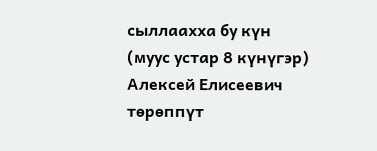сыллаахха бу күн
(муус устар 8 күнүгэр)
Алексей Елисеевич
төрөппүт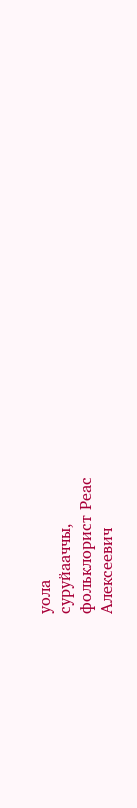уола
суруйааччы,
фольклорист Реас
Алексеевич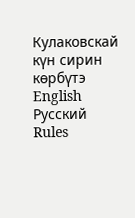Кулаковскай
күн сирин көрбүтэ
English     Русский Rules